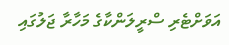އަވަށްޓެރި ސްރީލަންކާގެ މަހާރާ ޖަލުގައި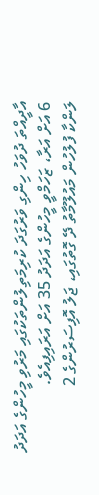އާދީއްތަ ދުވަހު ހިންގި ވަރުގަދަ ކުރިމަތިލުންތަކުގައި މަރުވި މީހުންގެ އަދަދު 6 އަށް އަރާ، ޒަހަމްވީ މީހުންގެ އަދަދު 35 އަށް އަރައިފިއެވެ.
ލަންކާ ފުލުހުން މައުލޫމާތު ދޭ ގޮތުގައި، ޖަލު އޮފިސަރުންގެ 2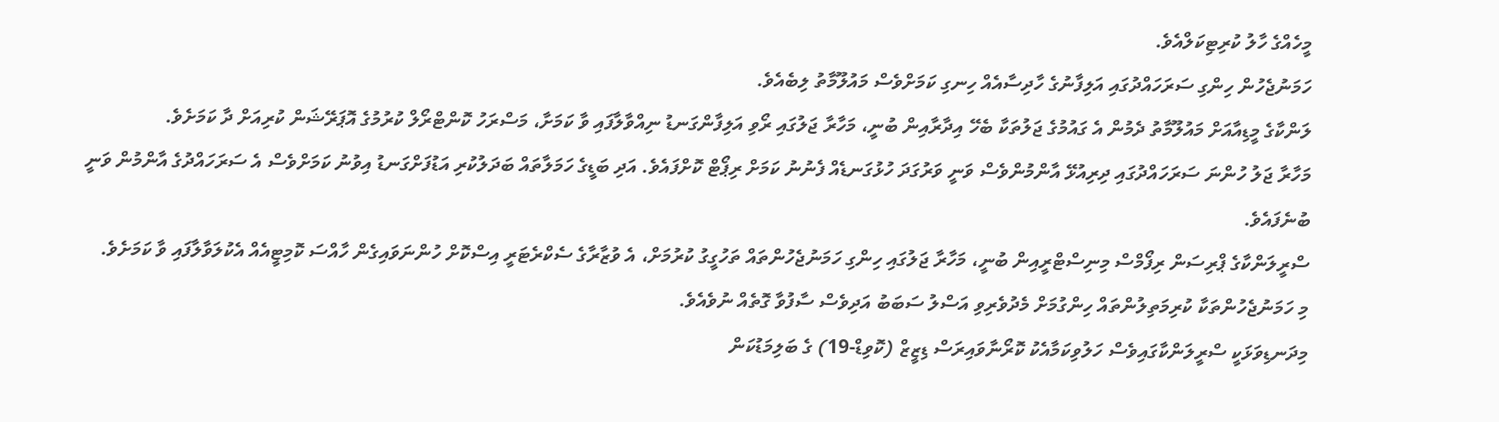މީހެއްގެ ހާލު ކުރިޓިކަލްއެވެ.
ހަމަނުޖެހުން ހިންގި ސަރަހައްދުގައި އަލިފާނުގެ ހާދިސާއެއް ހިނގި ކަމަށްވެސް މައުލޫމާތު ލިބެއެވެ.
ލަންކާގެ މީޑިއާއަށް މައުލޫމާތު ދެމުން އެ ގައުމުގެ ޖަލުތަކާ ބެހޭ އިދާރާއިން ބުނީ، މަހާރާ ޖަލުގައި ރޯވި އަލިފާންގަނޑު ނިއްވާލާފައި ވާ ކަމަށާ، މަސްރަހު ކޮންޓްރޯލް ކުރުމުގެ އޮޕަރޭޝަން ކުރިއަށް ދާ ކަމަށެވެ.
މަހާރާ ޖަލު ހުންނަ ސަރަހައްދުގައި ދިރިއުޅޭ އާންމުންވެސް ވަނީ ވަރުގަދަ ހުޅުގަނޑެއް ފެނުނު ކަމަށް ރިޕޯޓް ކޮށްފައެވެ. އަދި ބަޑީގެ ހަމަލާތައް ބަދަލުކުރި އަޑުފަށްގަނޑު އިވުނު ކަމަށްވެސް އެ ސަރަހައްދުގެ އާންމުން ވަނީ ބުނެފައެވެ.
ސްރީލަންކާގެ ޕްރިސަން ރިފޯމްސް މިނިސްޓްރީއިން ބުނީ، މަހާރާ ޖަލުގައި ހިންގި ހަމަނުޖެހުންތައް ތަހުގީގު ކުރުމަށް، އެ ވުޒާރާގެ ސެކްރެޓަރީ އިސްކޮށް ހުންނަވައިގެން ހާއްސަ ކޮމިޓީއެއް އެކުލަވާލާފައި ވާ ކަމަށެވެ.
މި ހަމަނުޖެހުންތަކާ ކުރިމަތިލުންތައް ހިންގުމަށް މެދުވެރިވި އަސްލު ސަބަބު އަދިވެސް ސާފުވާ ގޮތެއް ނުވެއެވެ.
މިދަނޑިވަޅަކީ ސްރީލަންކާގައިވެސް ހަލުވިކަމާއެކު ކޮރޯނާވައިރަސް ޑިޒީޒް (ކޮވިޑް-19) ގެ ބަލިމަޑުކަން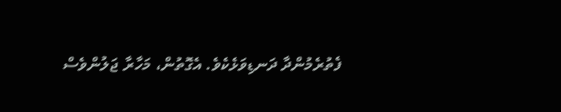ފެތުރެމުންދާ ދަނޑިވަޅެކެވެ. އެގޮތުން، މަހާރާ ޖަލުންވެސް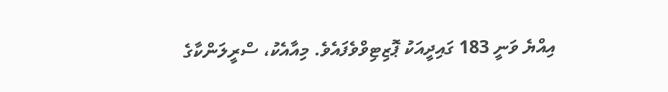އިއްޔެ ވަނީ 183 ގައިދީއަކު ޕޮޒިޓިވްވެފައެވެ. މިއާއެކު، ސްރީލަންކާގެ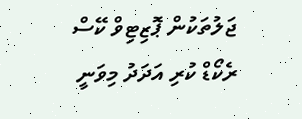ޖަލުތަކުން ޕޮޒިޓިވް ކޭސް ރެކޯޑް ކުރި އަދަދު މިވަނީ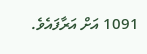1091 އަށް އަރާފައެވެ.